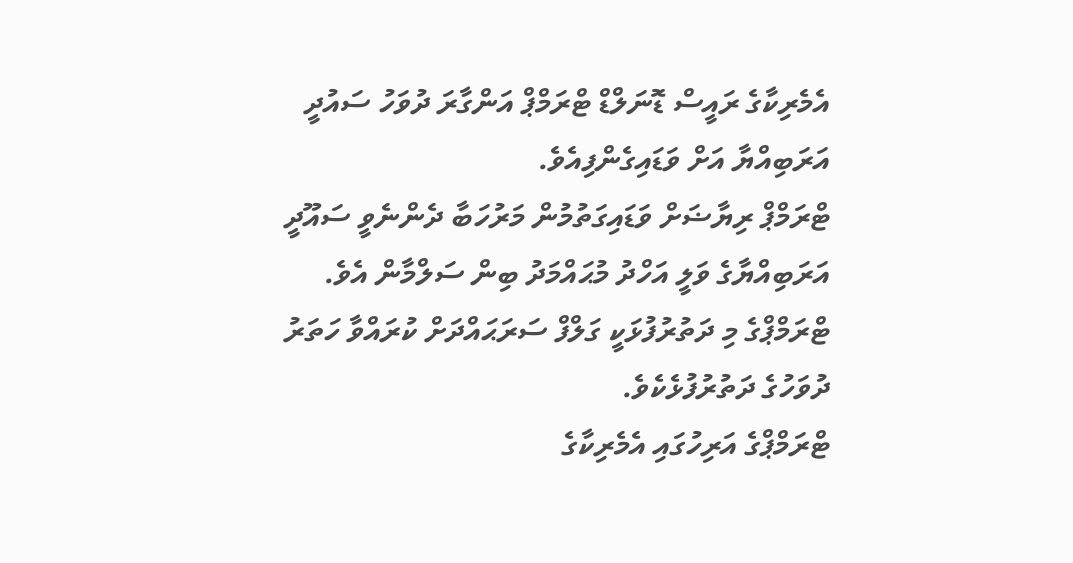އެމެރިކާގެ ރައީސް ޑޮނަލްޑް ޓްރަމްޕް އަންގާރަ ދުވަހު ސައުދީ އަރަބިއްޔާ އަށް ވަޑައިގެންފިއެވެ.
ޓްރަމްޕް ރިޔާޟަށް ވަޑައިގަތުމުން މަރުހަބާ ދެންނެވީ ސައޫދީ އަރަބިއްޔާގެ ވަލީ އަހްދު މުޙައްމަދު ބިން ސަލްމާން އެވެ.
ޓްރަމްޕްގެ މި ދަތުރުފުޅަކީ ގަލްފް ސަރަޙައްދަށް ކުރައްވާ ހަތަރު ދުވަހުގެ ދަތުރުފުޅެކެވެ.
ޓްރަމްޕްގެ އަރިހުގައި އެމެރިކާގެ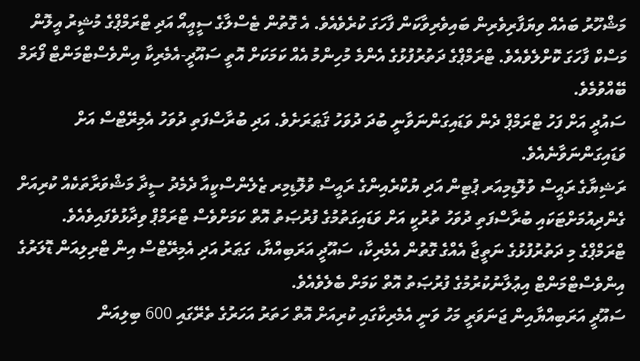މަޝްހޫރު ބައެއް ވިޔަފާރިވެރިން ބައިވެރިވާކަން ފާހަގަ ކުރެވެއެވެ. އެ ގޮތުން ޓެސްލާގެ ސީއީއޯ އަދި ޓްރަމްޕްގެ މުޝީރު އީލޮން މަސްކް ފާހަގަ ކޮށްލެވެއެވެ. ޓްރަމްޕްގެ ދަތުރުފުޅުގެ އެންމެ މުހިންމު އެއް ކަމަކަށް އޮތީ ސައޫދީ-އެމެރިކާ އިންވެސްޓްމަންޓް ފޯރަމް ބޭއްވުމެވެ.
ސައުދީ އަށް ފަހު ޓްރަމްޕް ދެން ވަޑައިގަންނަވާނީ ބުދަ ދުވަހު ޤަޠަރަށެވެ. އަދި ބުރާސްފަތި ދުވަހު އެމިރޭޓްސް އަށް ވަޑައިގަންނަވާނެއެވެ.
ރަޝިޔާގެ ރައީސް ވުލޮޑިމިއަރ ޕުޓިން އަދި ޔުކްރެއިންގެ ރައީސް ވުލޮޑިމިރ ޒެލެންސްކީއާ ދެމެދު ސީދާ މަޝްވަރާތަކެއް ކުރިއަށް ގެންދިއުމަށްޓަކައި ބުރާސްފަތި ދުވަހު ތުރުކީ އަށް ވަޑައިގަތުމުގެ ފުރުޞަތު އޮތް ކަމަށްވެސް ޓްރަމްޕް ވިދާޅުވެފައިވެއެވެ.
ޓްރަމްޕްގެ މި ދަތުރުފުޅުގެ ނަތީޖާ އެއްގެ ގޮތުން އެމެރިކާ، ސައޫދީ އަރަބިއްޔާ، ގަޠަރު އަދި އެމިރޭޓްސް އިން ޓްރިލިއަން ޑޮލަރުގެ އިންވެސްޓްމަންޓް އިޢުލާނުކުރުމުގެ ފުރުޞަތު އޮތް ކަމަށް ބެލެވެއެވެ.
ސައޫދީ އަރަބިއްޔާއިން ޖަނަވަރީ މަހު ވަނީ އެމެރިކާގައި ކުރިއަށް އޮތް ހަތަރު އަހަރުގެ ތެރޭގައި 600 ބިލިއަން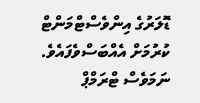ޑޮލަރުގެ އިންވެސްޓްމަންޓް ކުރުމަށް އެއްބަސްވެފައެވެ. ނަމަވެސް ޓްރަމްޕް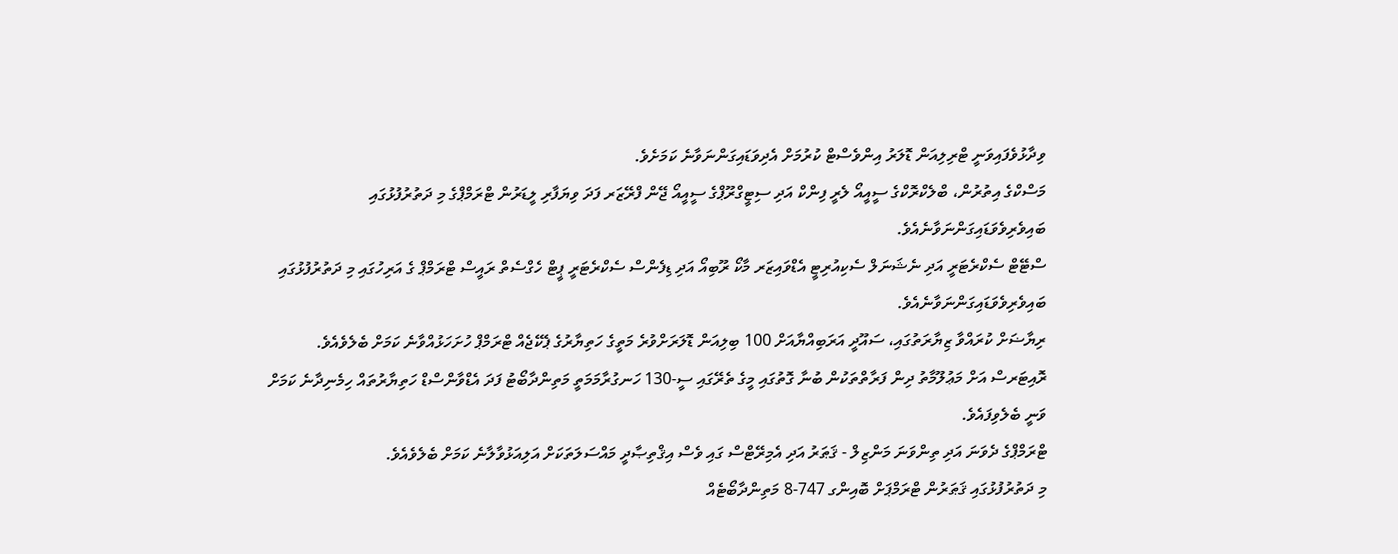ވިދާޅުވެފައިވަނީ ޓްރިލިއަން ޑޮލަރު އިންވެސްޓް ކުރުމަށް އެދިވަޑައިގަންނަވާނެ ކަމަށެވެ.
މަސްކްގެ އިތުރުން، ބްލެކްރޮކްގެ ސީއީއޯ ލެރީ ފިންކް އަދި ސިޓީގްރޫޕްގެ ސީއީއޯ ޖޭން ފްރޭޒަރ ފަދަ ވިޔަފާރި ލީޑަރުން ޓްރަމްޕްގެ މި ދަތުރުފުޅުގައި ބައިވެރިވެވަޑައިގަންނަވާނެއެވެ.
ސްޓޭޓް ސެކްރެޓަރީ އަދި ނެޝަނަލް ސެކިއުރިޓީ އެޑްވައިޒަރ މާކޯ ރޫބިއޯ އަދި ޑިފެންސް ސެކްރެޓަރީ ޕީޓް ހެގްސެތް ރައީސް ޓްރަމްޕް ގެ އަރިހުގައި މި ދަތުރުފުޅުގައި ބައިވެރިވެވަޑައިގަންނަވާނެއެވެ.
ރިޔާޟަށް ކުރައްވާ ޒިޔާރަތުގައި، ސައޫދީ އަރަބިއްޔާއަށް 100 ބިލިއަން ޑޮލަރަށްވުރެ މަތީގެ ހަތިޔާރުގެ ޕެކޭޖެއް ޓްރަމްޕް ހުށަހަޅުއްވާނެ ކަމަށް ބެލެވެއެވެ. ރޮއިޓަރސް އަށް މަޢުލޫމާތު ދިން ފަރާތްތަކުން ބުނާ ގޮތުގައި މީގެ ތެރޭގައި ސީ-130 ހަނގުރާމަމަތީ މަތިންދާބޯޓު ފަދަ އެޑްވާންސްޑް ހަތިޔާރުތައް ހިމެނިދާނެ ކަމަށް ވަނީ ބެލެވިފައެވެ.
ޓްރަމްޕްގެ ދެވަނަ އަދި ތިންވަނަ މަންޒިލް - ޤަޠަރު އަދި އެމިރޭޓްސް ގައި ވެސް އިޤްތިޞާދީ މައްސަލަތަކަށް އަލިއަޅުވާލާނެ ކަމަށް ބެލެވެއެވެ.
މި ދަތުރުފުޅުގައި ޤަޠަރުން ޓްރަމްޕަށް ބޮއިންގ 747-8 މަތިންދާބޯޓެއް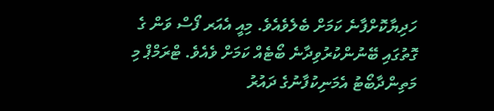ހަދިޔާކޮށްފާނެ ކަމަށް ބެލެވެއެވެ. މިއީ އެއަރ ފޯސް ވަން ގެ ގޮތުގައި ބޭނުންކުރުވިދާނެ ބޯޓެއް ކަމަށް ވެއެވެ. ޓްރަމްޕް މި މަތިންދާބޯޓު އެމަނިކުފާނުގެ ދައުރު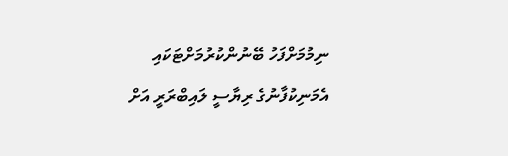ނިމުމަށްފަހު ބޭނުންކުރުމަށްޓަކައި އެމަނިކުފާނުގެ ރިޔާސީ ލައިބްރަރީ އަށް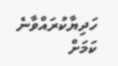ހަދިޔާކުރައްވާނެ ކަމަށް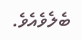ބެލެވެއެވެ.